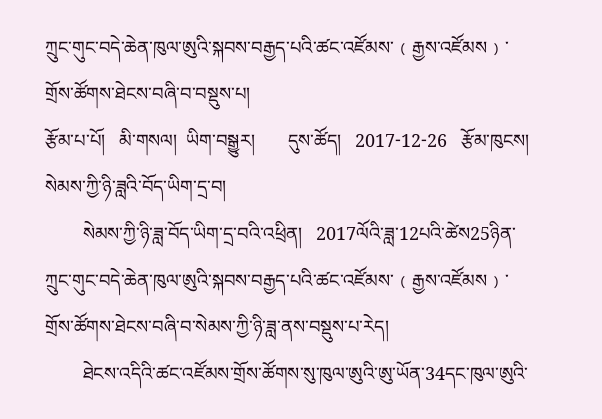ཀྲུང་གུང་བདེ་ཆེན་ཁུལ་ཨུའི་སྐབས་བརྒྱད་པའི་ཚང་འཛོམས་﹙རྒྱས་འཛོམས﹚་གྲོས་ཚོགས་ཐེངས་བཞི་བ་བསྡུས་པ།
རྩོམ་པ་པོ།   མི་གསལ།  ཡིག་བསྒྱུར།       དུས་ཚོད།   2017-12-26   རྩོམ་ཁུངས།    སེམས་ཀྱི་ཉི་ཟླའི་བོད་ཡིག་དྲ་བ།
        སེམས་ཀྱི་ཉི་ཟླ་བོད་ཡིག་དྲ་བའི་འཕྲིན།   2017ལོའི་ཟླ་12པའི་ཚེས25ཉིན་ཀྲུང་གུང་བདེ་ཆེན་ཁུལ་ཨུའི་སྐབས་བརྒྱད་པའི་ཚང་འཛོམས་﹙རྒྱས་འཛོམས﹚་གྲོས་ཚོགས་ཐེངས་བཞི་བ་སེམས་ཀྱི་ཉི་ཟླ་ནས་བསྡུས་པ་རེད།
        ཐེངས་འདིའི་ཚང་འཛོམས་གྲོས་ཚོགས་སུ་ཁུལ་ཨུའི་ཨུ་ཡོན་34དང་ཁུལ་ཨུའི་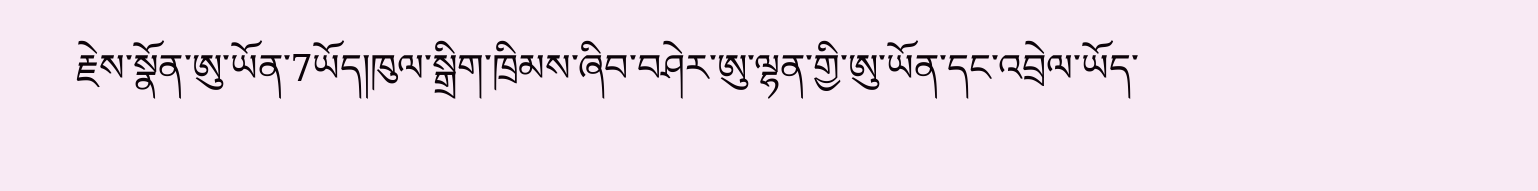རྗེས་སྣོན་ཨུ་ཡོན་7ཡོད།ཁུལ་སྒྲིག་ཁྲིམས་ཞིབ་བཤེར་ཨུ་ལྷན་གྱི་ཨུ་ཡོན་དང་འབྲེལ་ཡོད་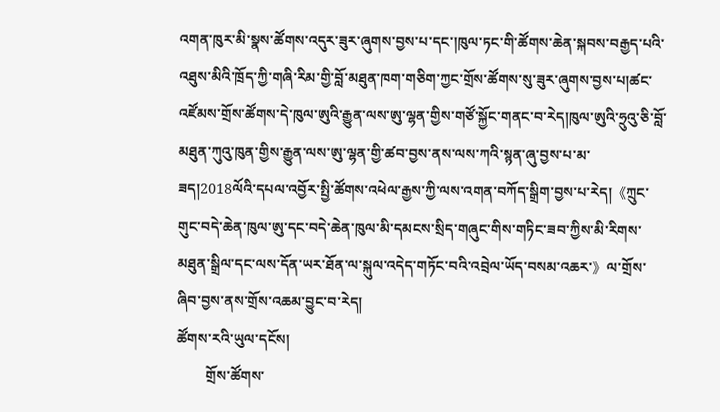འགན་ཁུར་མི་སྣས་ཚོགས་འདུར་ཟུར་ཞུགས་བྱས་པ་དང་།ཁུལ་ཏང་གི་ཚོགས་ཆེན་སྐབས་བརྒྱད་པའི་འཐུས་མིའི་ཁྲོད་ཀྱི་གཞི་རིམ་གྱི་བློ་མཐུན་ཁག་གཅིག་ཀྱང་གྲོས་ཚོགས་སུ་ཟུར་ཞུགས་བྱས་པ།ཚང་འཛོམས་གྲོས་ཚོགས་དེ་ཁུལ་ཨུའི་རྒྱུན་ལས་ཨུ་ལྷན་གྱིས་གཙོ་སྐྱོང་གནང་བ་རེད།ཁུལ་ཨུའི་ཧྲུའུ་ཅི་བློ་མཐུན་ཀུའུ་ཁུན་གྱིས་རྒྱུན་ལས་ཨུ་ལྷན་གྱི་ཚབ་བྱས་ནས་ལས་ཀའི་སྙན་ཞུ་བྱས་པ་མ་ཟད།2018ལོའི་དཔལ་འབྱོར་སྤྱི་ཚོགས་འཕེལ་རྒྱས་ཀྱི་ལས་འགན་བཀོད་སྒྲིག་བྱས་པ་རེད།《ཀྲུང་གུང་བདེ་ཆེན་ཁུལ་ཨུ་དང་བདེ་ཆེན་ཁུལ་མི་དམངས་སྲིད་གཞུང་གིས་གཏིང་ཟབ་ཀྱིས་མི་རིགས་མཐུན་སྒྲིལ་དང་ལས་དོན་ཡར་ཐོན་ལ་སྐུལ་འདེད་གཏོང་བའི་འབྲེལ་ཡོད་བསམ་འཆར་》ལ་གྲོས་ཞིབ་བྱས་ནས་གྲོས་འཆམ་བྱུང་བ་རེད།
ཚོགས་རའི་ཡུལ་དངོས།
        གྲོས་ཚོགས་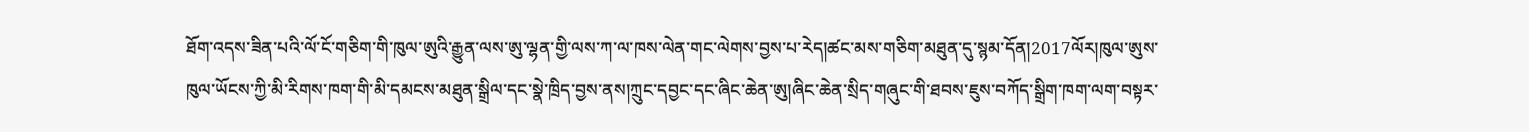ཐོག་འདས་ཟིན་པའི་ལོ་ངོ་གཅིག་གི་ཁུལ་ཨུའི་རྒྱུན་ལས་ཨུ་ལྷན་གྱི་ལས་ཀ་ལ་ཁས་ལེན་གང་ལེགས་བྱས་པ་རེད།ཚང་མས་གཅིག་མཐུན་དུ་སྙམ་དོན།2017ལོར།ཁུལ་ཨུས་ཁུལ་ཡོངས་ཀྱི་མི་རིགས་ཁག་གི་མི་དམངས་མཐུན་སྒྲིལ་དང་སྣེ་ཁྲིད་བྱས་ནས།ཀྲུང་དབྱང་དང་ཞིང་ཆེན་ཨུ།ཞིང་ཆེན་སྲིད་གཞུང་གི་ཐབས་ཇུས་བཀོད་སྒྲིག་ཁག་ལག་བསྟར་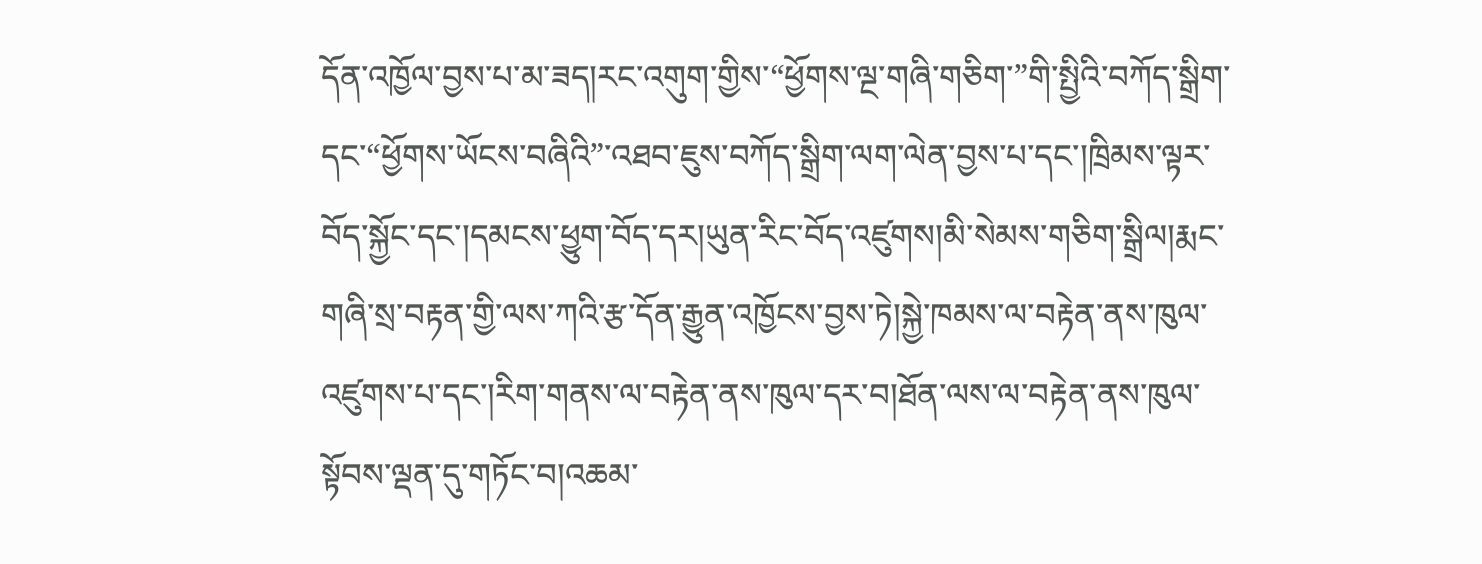དོན་འཁྱོལ་བྱས་པ་མ་ཟད།རང་འགུག་གྱིས་“ཕྱོགས་ལྔ་གཞི་གཅིག་”གི་སྤྱིའི་བཀོད་སྒྲིག་དང་“ཕྱོགས་ཡོངས་བཞིའི”་འཐབ་ཇུས་བཀོད་སྒྲིག་ལག་ལེན་བྱས་པ་དང་།ཁྲིམས་ལྟར་བོད་སྐྱོང་དང་།དམངས་ཕྱུག་བོད་དར།ཡུན་རིང་བོད་འཛུགས།མི་སེམས་གཅིག་སྒྲིལ།རྨང་གཞི་སྲ་བརྟན་གྱི་ལས་ཀའི་རྩ་དོན་རྒྱུན་འཁྱོངས་བྱས་ཏེ།སྐྱེ་ཁམས་ལ་བརྟེན་ནས་ཁུལ་འཛུགས་པ་དང་།རིག་གནས་ལ་བརྟེན་ནས་ཁུལ་དར་བ།ཐོན་ལས་ལ་བརྟེན་ནས་ཁུལ་སྟོབས་ལྡན་དུ་གཏོང་བ།འཆམ་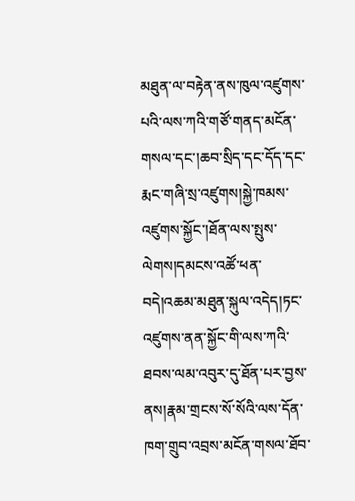མཐུན་ལ་བརྟེན་ནས་ཁུལ་འཛུགས་པའི་ལས་ཀའི་གཙོ་གནད་མངོན་གསལ་དང་།ཆབ་སྲིད་དང་དོད་དང་རྨང་གཞི་སྲ་འཛུགས།སྐྱེ་ཁམས་འཛུགས་སྐྱོང་།ཐོན་ལས་སྤུས་ལེགས།དམངས་འཚོ་ཕན་བདེ།འཆམ་མཐུན་སྐུལ་འདེད།ཏང་འཛུགས་ནན་སྐྱོང་གི་ལས་ཀའི་ཐབས་ལམ་འབུར་དུ་ཐོན་པར་བྱས་ནས།རྣམ་གྲངས་སོ་སོའི་ལས་དོན་ཁག་གྲུབ་འབྲས་མངོན་གསལ་ཐོབ་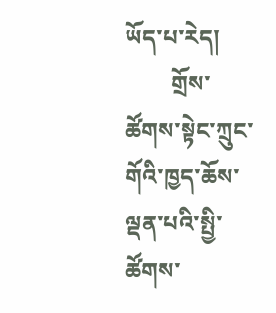ཡོད་པ་རེད།
        གྲོས་ཚོགས་སྟེང་ཀྲུང་གོའི་ཁྱད་ཆོས་ལྡན་པའི་སྤྱི་ཚོགས་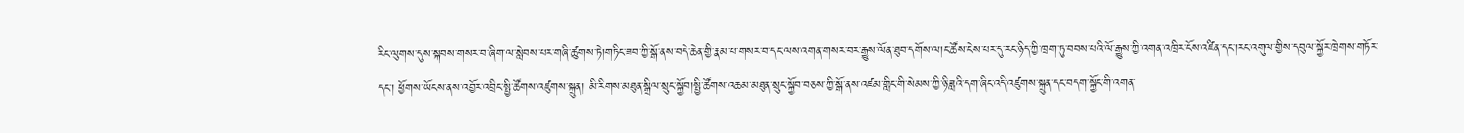རིང་ལུགས་དུས་སྐབས་གསར་བ་ཞིག་ལ་སླེབས་པར་གཞི་ཚུགས་ཏེ།གཏིང་ཟབ་ཀྱི་སྒོ་ནས་བདེ་ཆེན་གྱི་རྣམ་པ་གསར་བ་དང་ལས་འགན་གསར་བར་རྒྱུས་ལོན་ཐུབ་དགོས་ལ།ང་ཚོས་ངེས་པར་དུ་རང་ཉིད་ཀྱི་ཁྲག་ཏུ་བབས་པའི་ལོ་རྒྱུས་ཀྱི་འགན་འཁྲིར་ངོས་འཛིན་དང་།རང་འགུལ་གྱིས་དབུལ་སྐྱོར་ཁྲེགས་གཏོར་དང་། ཕྱོགས་ཡོངས་ནས་འབྱོར་འབྲིང་སྤྱི་ཚོགས་འཛུགས་སྐྲུན། མི་རིགས་མཐུན་སྒྲིལ་སྲུང་སྐྱོབ།སྤྱི་ཚོགས་འཆམ་མཐུན་སྲུང་སྐྱོབ་བཅས་ཀྱི་སྒོ་ནས་འཛམ་གླིང་གི་སེམས་ཀྱི་ཉི་ཟླའི་དག་ཞིང་འདི་འཛུགས་སྐྲུན་དང་བདག་སྐྱོང་གི་འགན་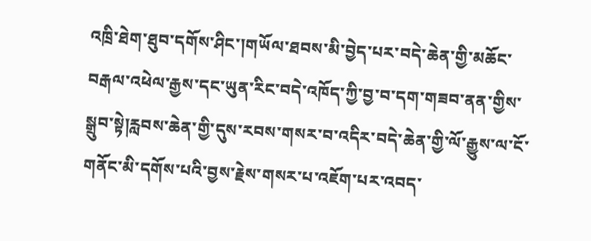འཁྲི་ཐེག་ཐུབ་དགོས་ཤིང་།གཡོལ་ཐབས་མི་བྱེད་པར་བདེ་ཆེན་གྱི་མཆོང་བརྒལ་འཕེལ་རྒྱས་དང་ཡུན་རིང་བདེ་འཁོད་ཀྱི་བྱ་བ་དག་གཟབ་ནན་གྱིས་སྒྲུབ་སྟེ།རླབས་ཆེན་གྱི་དུས་རབས་གསར་བ་འདིར་བདེ་ཆེན་གྱི་ལོ་རྒྱུས་ལ་ངོ་གནོང་མི་དགོས་པའི་བྱས་རྗེས་གསར་པ་འཇོག་པར་འབད་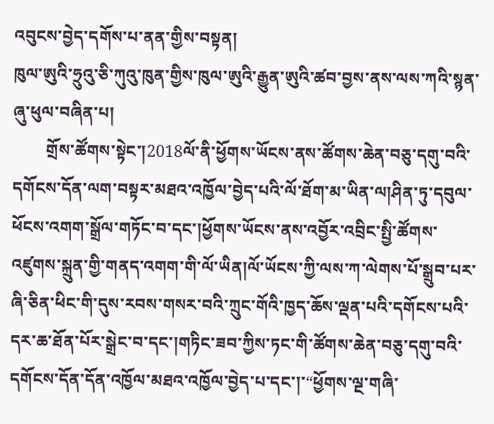འབུངས་བྱེད་དགོས་པ་ནན་གྱིས་བསྟན།
ཁུལ་ཨུའི་ཧྲུའུ་ཅི་ཀུའུ་ཁུན་གྱིས་ཁུལ་ཨུའི་རྒྱུན་ཨུའི་ཚབ་བྱས་ནས་ལས་ཀའི་སྙན་ཞུ་ཕུལ་བཞིན་པ།
        གྲོས་ཚོགས་སྟེང་།2018ལོ་ནི་ཕྱོགས་ཡོངས་ནས་ཚོགས་ཆེན་བཅུ་དགུ་བའི་དགོངས་དོན་ལག་བསྟར་མཐའ་འཁྱོལ་བྱེད་པའི་ལོ་ཐོག་མ་ཡིན་ལ།ཤིན་ཏུ་དབུལ་ཕོངས་འགག་སྒྲོལ་གཏོང་བ་དང་།ཕྱོགས་ཡོངས་ནས་འབྱོར་འབྲིང་སྤྱི་ཚོགས་འཛུགས་སྐྲུན་གྱི་གནད་འགག་གི་ལོ་ཡིན།ལོ་ཡོངས་ཀྱི་ལས་ཀ་ལེགས་པོ་སྒྲུབ་པར་ཞི་ཅིན་ཕིང་གི་དུས་རབས་གསར་བའི་ཀྲུང་གོའི་ཁྱད་ཆོས་ལྡན་པའི་དགོངས་པའི་དར་ཆ་ཐོན་པོར་སྒྲེང་བ་དང་།གཏིང་ཟབ་ཀྱིས་ཏང་གི་ཚོགས་ཆེན་བཅུ་དགུ་བའི་དགོངས་དོན་དོན་འཁྱོལ་མཐའ་འཁྱོལ་བྱེད་པ་དང་།་“ཕྱོགས་ལྔ་གཞི་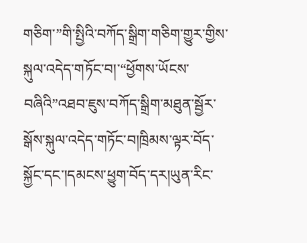གཅིག་”གི་སྤྱིའི་བཀོད་སྒྲིག་གཅིག་གྱུར་གྱིས་སྐུལ་འདེད་གཏོང་བ།་“ཕྱོགས་ཡོངས་བཞིའི”འཐབ་ཇུས་བཀོད་སྒྲིག་མཐུན་སྦྱོར་སྒོས་སྐུལ་འདེད་གཏོང་བ།ཁྲིམས་ལྟར་བོད་སྐྱོང་དང་།དམངས་ཕྱུག་བོད་དར།ཡུན་རིང་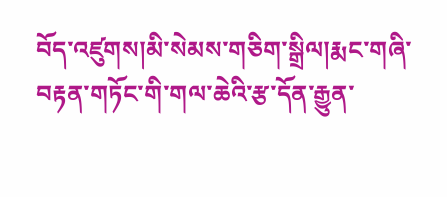བོད་འཛུགས།མི་སེམས་གཅིག་སྒྲིལ།རྨང་གཞི་བརྟན་གཏོང་གི་གལ་ཆེའི་རྩ་དོན་རྒྱུན་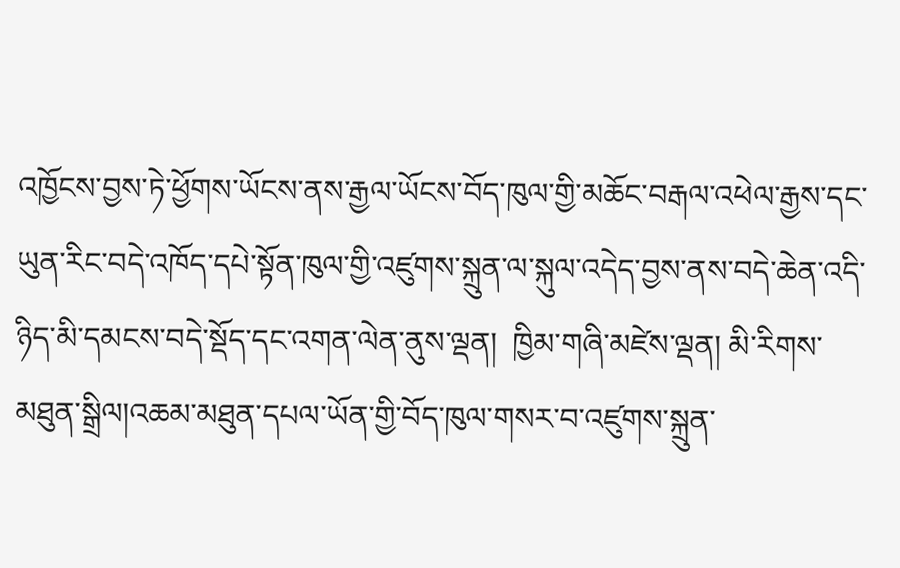འཁྱོངས་བྱས་ཏེ་ཕྱོགས་ཡོངས་ནས་རྒྱལ་ཡོངས་བོད་ཁུལ་གྱི་མཆོང་བརྒལ་འཕེལ་རྒྱས་དང་ཡུན་རིང་བདེ་འཁོད་དཔེ་སྟོན་ཁུལ་གྱི་འཛུགས་སྐྲུན་ལ་སྐུལ་འདེད་བྱས་ནས་བདེ་ཆེན་འདི་ཉིད་མི་དམངས་བདེ་སྡོད་དང་འགན་ལེན་ནུས་ལྡན།  ཁྱིམ་གཞི་མཛེས་ལྡན། མི་རིགས་མཐུན་སྒྲིལ།འཆམ་མཐུན་དཔལ་ཡོན་གྱི་བོད་ཁུལ་གསར་བ་འཛུགས་སྐྲུན་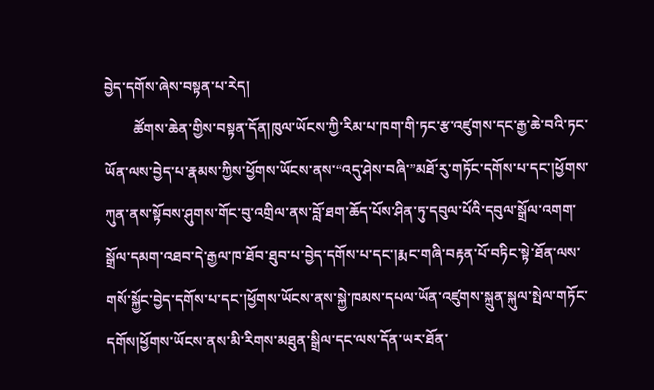བྱེད་དགོས་ཞེས་བསྟན་པ་རེད།
        ཚོགས་ཆེན་གྱིས་བསྟན་དོན།ཁུལ་ཡོངས་ཀྱི་རིམ་པ་ཁག་གི་ཏང་རྩ་འཛུགས་དང་རྒྱ་ཆེ་བའི་ཏང་ཡོན་ལས་བྱེད་པ་རྣམས་ཀྱིས་ཕྱོགས་ཡོངས་ནས་“འདུ་ཤེས་བཞི་”མཐོ་རུ་གཏོང་དགོས་པ་དང་།ཕྱོགས་ཀུན་ནས་སྟོབས་ཤུགས་གོང་བུ་འགྲིལ་ནས་བློ་ཐག་ཆོད་པོས་ཤིན་ཏུ་དབུལ་པོའི་དབུལ་སྒྲོལ་འགག་སྒྲོལ་དམག་འཐབ་དེ་རྒྱལ་ཁ་ཐོབ་ཐུབ་པ་བྱེད་དགོས་པ་དང་།རྨང་གཞི་བརྟན་པོ་བཏིང་སྟེ་ཐོན་ལས་གསོ་སྐྱོང་བྱེད་དགོས་པ་དང་།ཕྱོགས་ཡོངས་ནས་སྐྱེ་ཁམས་དཔལ་ཡོན་འཛུགས་སྐྲུན་སྐུལ་སྤེལ་གཏོང་དགོས།ཕྱོགས་ཡོངས་ནས་མི་རིགས་མཐུན་སྒྲིལ་དང་ལས་དོན་ཡར་ཐོན་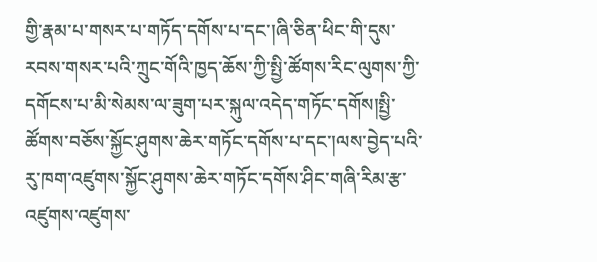གྱི་རྣམ་པ་གསར་པ་གཏོད་དགོས་པ་དང་།ཞི་ཅིན་ཕིང་གི་དུས་རབས་གསར་པའི་ཀྲུང་གོའི་ཁྱད་ཆོས་ཀྱི་སྤྱི་ཚོགས་རིང་ལུགས་ཀྱི་དགོངས་པ་མི་སེམས་ལ་ཟུག་པར་སྐུལ་འདེད་གཏོང་དགོས།སྤྱི་ཚོགས་བཅོས་སྐྱོང་ཤུགས་ཆེར་གཏོང་དགོས་པ་དང་།ལས་བྱེད་པའི་རུ་ཁག་འཛུགས་སྐྱོང་ཤུགས་ཆེར་གཏོང་དགོས་ཤིང་གཞི་རིམ་རྩ་འཛུགས་འཛུགས་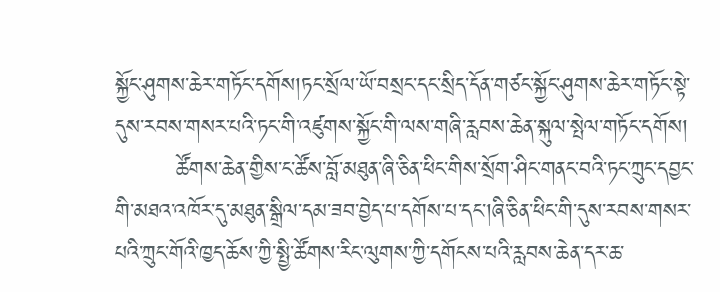སྐྱོང་ཤུགས་ཆེར་གཏོང་དགོས།ཏང་སྲོལ་ཡོ་བསྲང་དང་སྲིད་དོན་གཙང་སྐྱོང་ཤུགས་ཆེར་གཏོང་སྟེ་དུས་རབས་གསར་པའི་ཏང་གི་འཛུགས་སྐྱོང་གི་ལས་གཞི་རླབས་ཆེན་སྐུལ་སྤེལ་གཏོང་དགོས།
        ཚོགས་ཆེན་གྱིས་ང་ཚོས་བློ་མཐུན་ཞི་ཅིན་ཕིང་གིས་སྲོག་ཤིང་གནང་བའི་ཏང་ཀྲུང་དབྱང་གི་མཐའ་འཁོར་དུ་མཐུན་སྒྲིལ་དམ་ཟབ་བྱེད་པ་དགོས་པ་དང་།ཞི་ཅིན་ཕིང་གི་དུས་རབས་གསར་པའི་ཀྲུང་གོའི་ཁྱད་ཆོས་ཀྱི་སྤྱི་ཚོགས་རིང་ལུགས་ཀྱི་དགོངས་པའི་རླབས་ཆེན་དར་ཆ་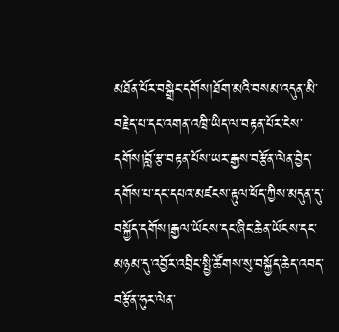མཐོན་པོར་བསྒྲེང་དགོས།ཐོག་མའི་བསམ་འདུན་མི་བརྗེད་པ་དང་འགན་འཁྲི་ཡིད་ལ་བརྟན་པོར་ངེས་དགོས།བློ་རྩ་བརྟན་པོས་ཡར་རྒྱས་བརྩོན་ལེན་བྱེད་དགོས་པ་དང་དཔའ་མཛངས་རྟུལ་ཕོད་ཀྱིས་མདུན་དུ་བསྐྱོད་དགོས།རྒྱལ་ཡོངས་དང་ཞིང་ཆེན་ཡོངས་དང་མཉམ་དུ་འབྱོར་འབྲིང་སྤྱི་ཚོགས་སུ་བསྐྱོད་ཆེད་འབད་བརྩོན་ཧུར་ལེན་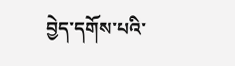བྱེད་དགོས་པའི་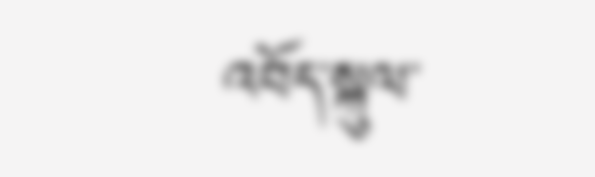འབོད་སྐུལ་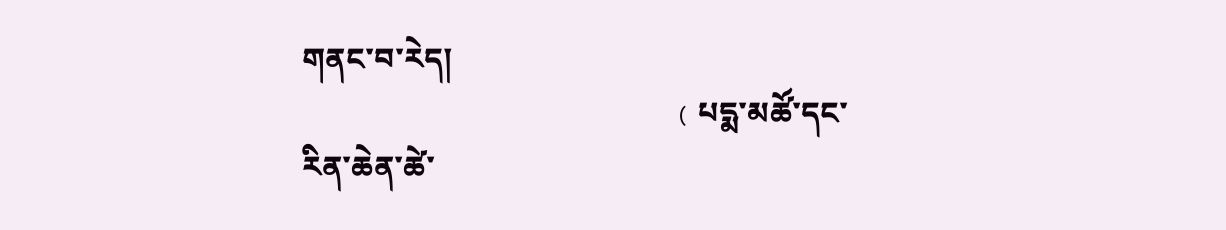གནང་བ་རེད།
                                               ﹙པདྨ་མཚོ་དང་རིན་ཆེན་ཚེ་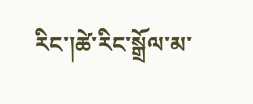རིང་།ཚེ་རིང་སྒྲོལ་མ་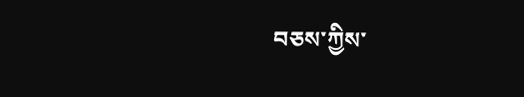བཅས་ཀྱིས་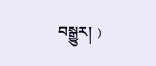བསྒྱུར།﹚